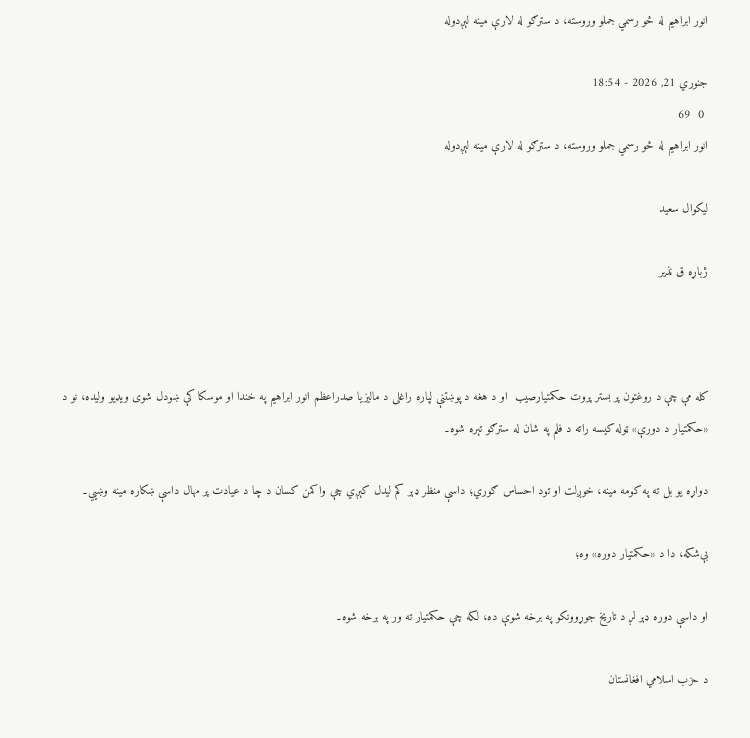انور ابراهیم له څو رسمي جملو وروسته، د سترګو له لارې مینه لېږدوله

جنوري 21, 2026 - 18:54
 0  69
انور ابراهیم له څو رسمي جملو وروسته، د سترګو له لارې مینه لېږدوله

ليکوال سعيد

ژباړه ق نذير



کله مې چې د روغتون پر بستر پروت حکمتیارصيب  او د هغه د پوښتنې لپاره راغلی د مالیزیا صدراعظم انور ابراهیم په خندا او موسکا کې ښودل شوی ویډیو ولیده، نو د «حکمتیار د دورې» ټوله کیسه راته د فلم په شان له سترګو تېره شوه۔

دواړه یو بل ته په کومه مینه، خوږلت او تود احساس ګوري؛ داسې منظر ډېر کم لیدل کېږي چې واکمن کسان د چا د عیادت پر مهال داسې ښکاره مینه وښيي۔

بې‌شکه، دا د «حکمتیار دوره» وه؛

او داسې دوره ډېر لږ د تاریخ جوړوونکو په برخه شوې ده، لکه چې حکمتیار ته ور په برخه شوه۔

د حزب اسلامي افغانستان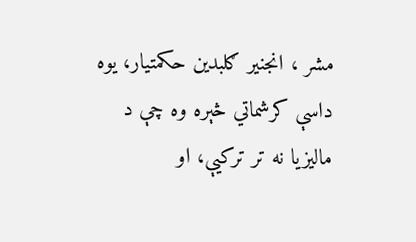مشر ، انجنیر ګلبدین حکمتیار، یوه داسې کرشماتي څېره وه چې د مالیزیا نه تر ترکیې، او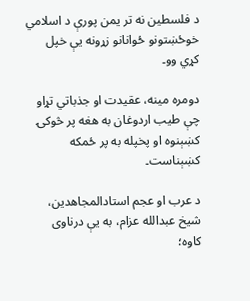د فلسطین نه تر یمن پورې د اسلامي خوځښتونو ځوانانو زړونه یې خپل کړي وو۔

دومره مینه، عقیدت او جذباتي تړاو چې طیب اردوغان به هغه پر څوکۍ کښېنوه او پخپله به پر ځمکه کښېناست۔

د عرب او عجم استادالمجاهدین، شیخ عبدالله عزام، به یې درناوی کاوه؛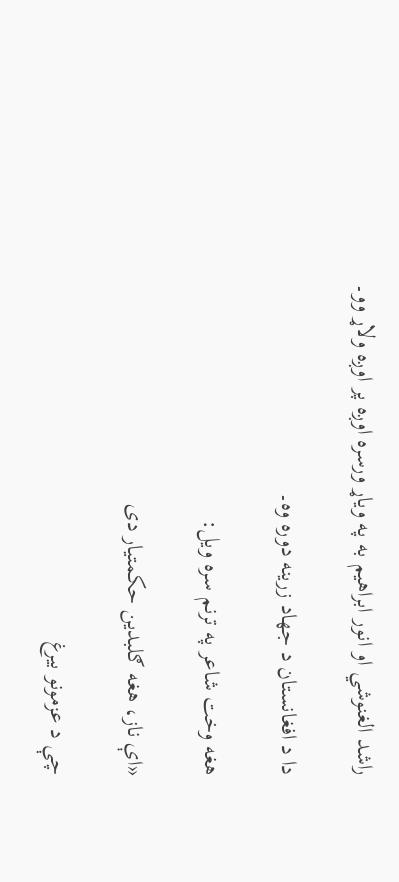راشد الغنوشي او انور ابراهیم به په ویاړ ورسره اوږه پر اوږه ولاړ وو۔

دا د افغانستان د جهاد زرینه دوره وه۔

هغه وخت شاعر په ترنم سره ویل:

«اې ناز، هغه ګلبدین حکمتیار دی

چې د عزمونو بیرغ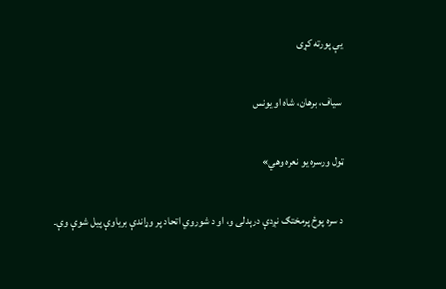یې پورته کړی

سیاف، برهان، شاه او یونس

ټول ورسره یو نعره وهي»

د سره پوځ پرمختګ نږدې درېدلی و، او د شوروي اتحاد پر وړاندې بریاوې پیل شوې وې۔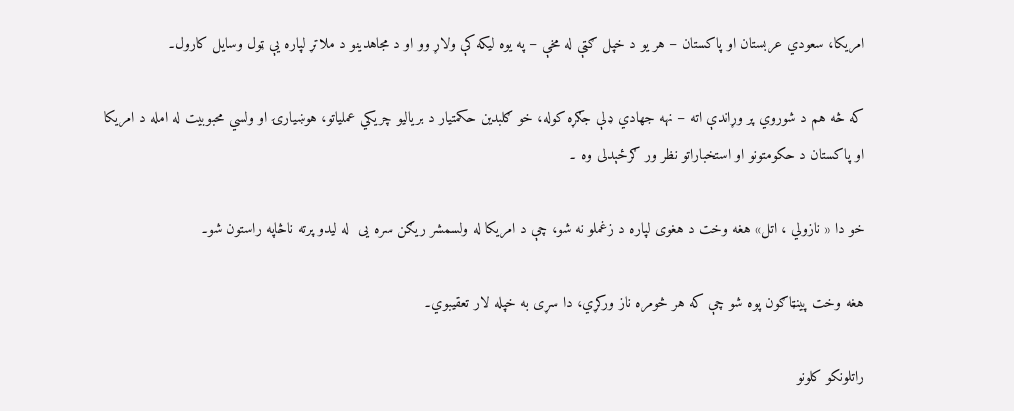امریکا، سعودي عربستان او پاکستان – هر یو د خپل ګټې له مخې – په یوه لیکه کې ولاړ وو او د مجاهدینو د ملاتړ لپاره یې ټول وسایل کارول۔

که څه هم د شوروي پر وړاندې اته – نهه جهادي ډلې جګړه کوله، خو ګلبدین حکمتیار د بریالیو چریکي عملیاتو، هوښیارۍ او ولسي محبوبیت له امله د امریکا او پاکستان د حکومتونو او استخباراتو نظر ور ګرځېدلی وه ۔

خو دا « نازولي ، اتل» هغه وخت د هغوی لپاره د زغملو نه شو، چې د امریکا له ولسمشر ریګن سره يى  له لیدو پرته ناڅاپه راستون شو۔

هغه وخت پینټاګون پوه شو چې که هر څومره ناز ورکړي، دا سړی به خپله لار تعقیبوي۔

راتلونکو کلونو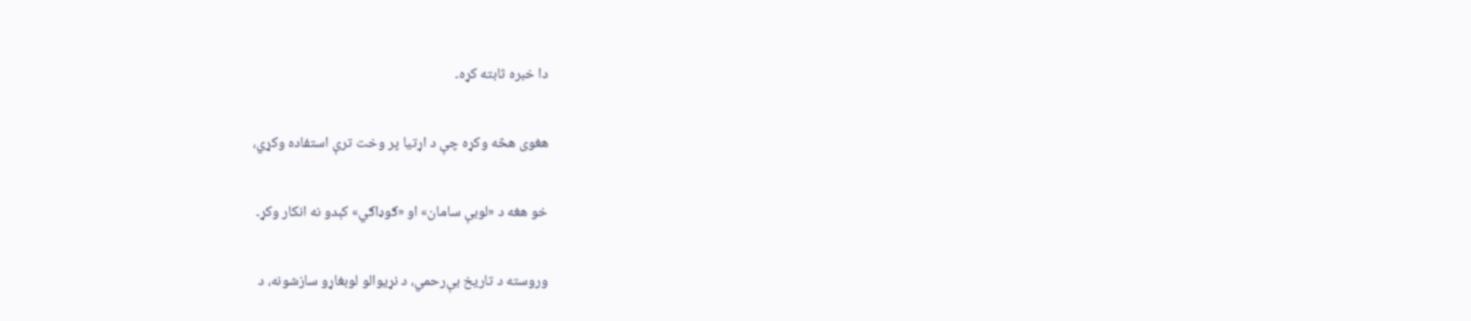دا خبره ثابته کړه۔

هغوی هڅه وکړه چې د اړتیا پر وخت ترې استفاده وکړي،

خو هغه د «لوبې سامان» او «ګوډاګي» کېدو نه انکار وکړ۔

وروسته د تاریخ بې‌رحمي، د نړیوالو لوبغاړو سازشونه، د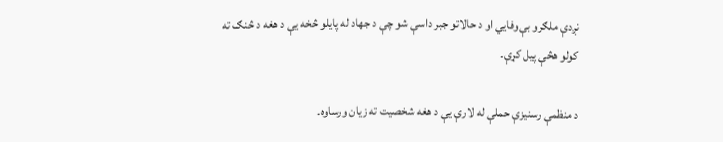نږدې ملګرو بې‌وفایي او د حالاتو جبر داسې شو چې د جهاد له پایلو څخه یې د هغه د څنګ ته کولو هڅې پیل کړې۔

د منظمې رسنیزې حملې له لارې یې د هغه شخصیت ته زیان ورساوه۔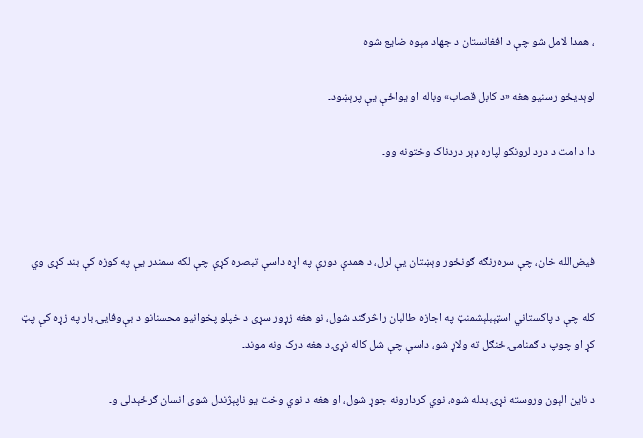، همدا لامل شو چې د افغانستان د جهاد مېوه ضایع شوه

لوېدیځو رسنیو هغه «د کابل قصاب» وباله او یواځې یې پرېښود۔

دا د امت د درد لرونکو لپاره ډېر دردناک وختونه وو۔



فیض‌الله خان، چې سره‌رنګه ګونځور وېښتان یې لرل، د همدې دورې په اړه داسې تبصره کړې چې لکه سمندر یې په کوزه کې بند کړی وي

کله چې د پاکستاني اسټېبلېشمنټ په اجازه طالبان راڅرګند شول، نو هغه زړور سړی د خپلو پخوانیو محسنانو د بې‌وفایۍ بار په زړه کې پټ کړ او چوپ د ګمنامۍ ځنګل ته ولاړ شو، داسې چې شل کاله نړۍ د هغه درک ونه موند۔

د ناین الېون وروسته نړۍ بدله شوه، نوي کردارونه جوړ شول، او هغه د نوي وخت یو ناپېژندل شوی انسان ګرځېدلی و۔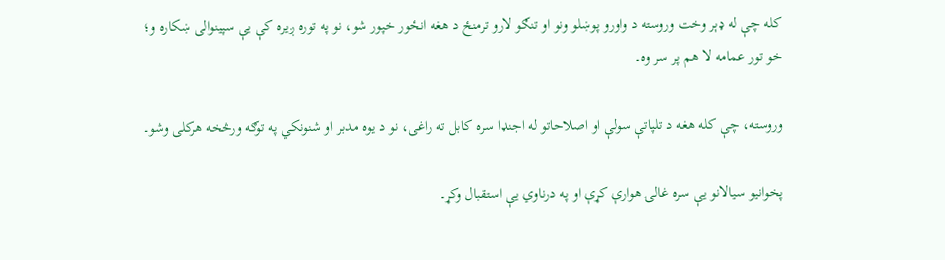کله چې له ډېر وخت وروسته د واورو پوښلو ونو او تنګو لارو ترمنځ د هغه انځور خپور شو، نو په توره ږیره کې یې سپینوالی ښکاره و؛ خو تور عمامه لا هم پر سر وه۔

وروسته، چې کله هغه د تلپاتې سولې او اصلاحاتو له اجنډا سره کابل ته راغی، نو د یوه مدبر او شنونکي په توګه ورڅخه هرکلی وشو۔

پخوانیو سیالانو یې سره غالۍ هوارې کړې او په درناوي یې استقبال وکړ۔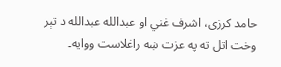حامد کرزی، اشرف غني او عبدالله عبدالله د تېر وخت اتل ته په عزت ښه راغلاست ووایه۔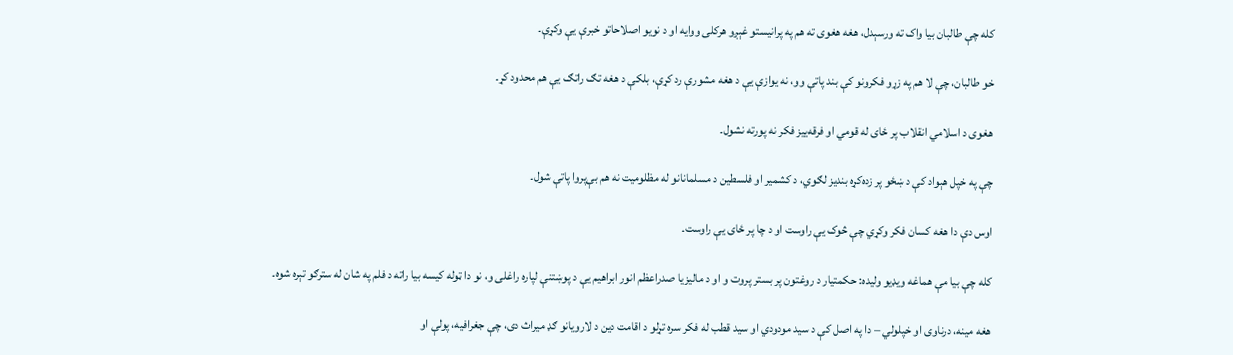کله چې طالبان بیا واک ته ورسېدل، هغه هغوی ته هم په پرانیستو غېږو هرکلی ووایه او د نویو اصلاحاتو خبرې یې وکړې۔

خو طالبان، چې لا هم په زړو فکرونو کې بند پاتې وو، نه یوازې یې د هغه مشورې رد کړې، بلکې د هغه تګ راتګ یې هم محدود کړ۔

هغوی د اسلامي انقلاب پر ځای له قومي او فرقه‌ییز فکر نه پورته نشول۔

چې په خپل هېواد کې د ښځو پر زده‌کړه بندیز لګوي، د کشمیر او فلسطین د مسلمانانو له مظلومیت نه هم بې‌پروا پاتې شول۔

اوس دې دا هغه کسان فکر وکړي چې څوک یې راوست او د چا پر ځای یې راوست۔

کله چې بیا مې هماغه ویډیو ولیده: حکمتیار د روغتون پر بستر پروت و او د مالیزیا صدراعظم انور ابراهیم یې د پوښتنې لپاره راغلی و، نو دا ټوله کیسه بیا راته د فلم په شان له سترګو تېره شوه۔

هغه مینه، درناوی او خپلولي – دا په اصل کې د سید مودودي او سید قطب له فکر سره تړلو د اقامت دین د لارویانو ګډ میراث دی، چې جغرافیه، پولې او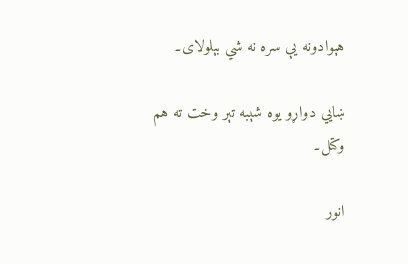هېوادونه یې سره نه شي بېلولای۔

ښايي دواړو یوه شېبه تېر وخت ته هم وکتل۔

انور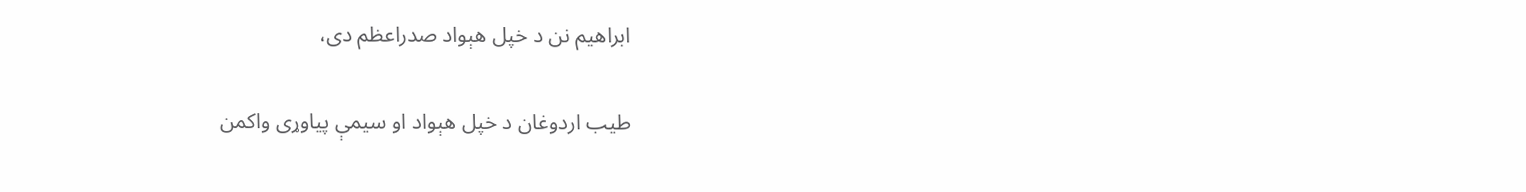ابراهیم نن د خپل هېواد صدراعظم دی،

طیب اردوغان د خپل هېواد او سیمې پیاوړی واکمن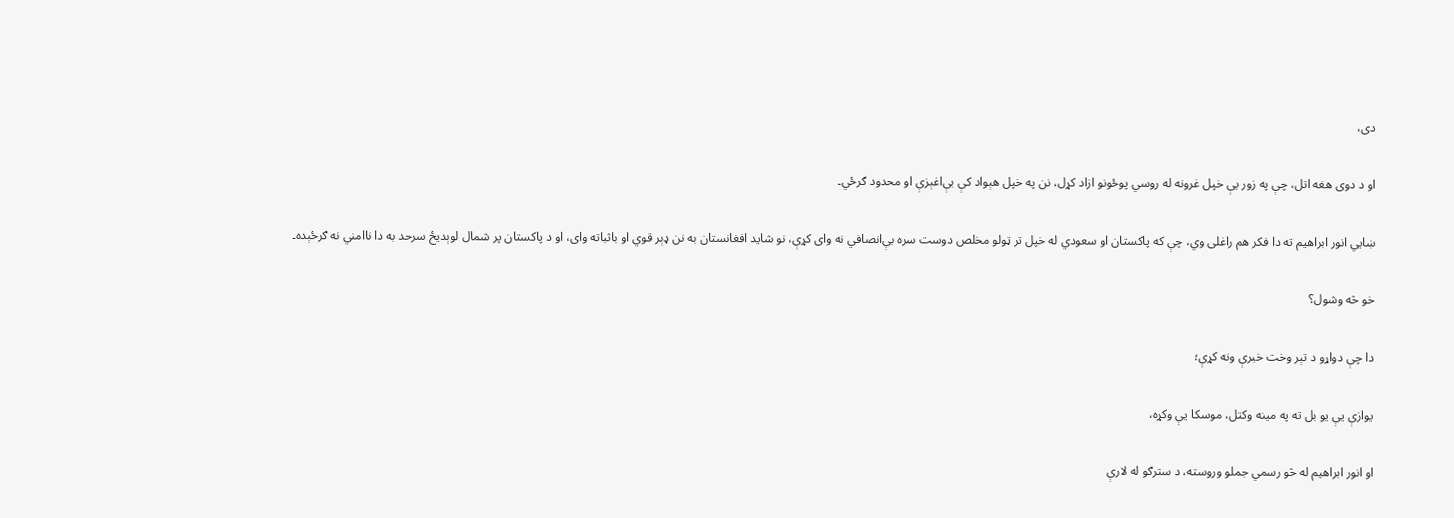دی،

او د دوی هغه اتل، چې په زور یې خپل غرونه له روسي پوځونو ازاد کړل، نن په خپل هېواد کې بې‌اغېزې او محدود ګرځي۔

ښايي انور ابراهیم ته دا فکر هم راغلی وي، چې که پاکستان او سعودي له خپل تر ټولو مخلص دوست سره بې‌انصافي نه وای کړې، نو شاید افغانستان به نن ډېر قوي او باثباته وای، او د پاکستان پر شمال لوېدیځ سرحد به دا ناامني نه ګرځېده۔

خو څه وشول؟

دا چې دواړو د تېر وخت خبرې ونه کړې؛

یوازې یې یو بل ته په مینه وکتل، موسکا یې وکړه،

او انور ابراهیم له څو رسمي جملو وروسته، د سترګو له لارې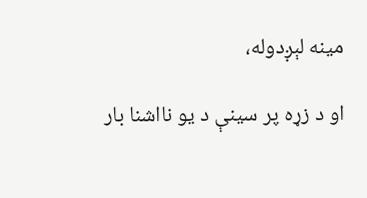مینه لېږدوله،

او د زړه پر سینې د یو نااشنا بار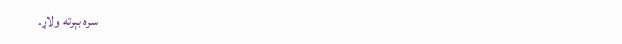سره بېرته ولاړ۔